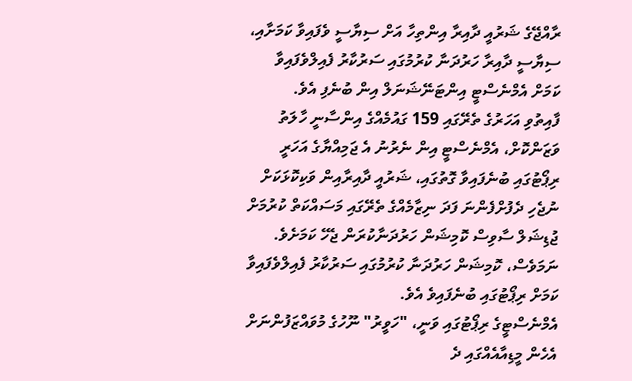ރާއްޖޭގެ ޝަރުއީ ދާއިރާ އިންތިހާ އަށް ސިޔާސީ ވެފައިވާ ކަމަށާއި، ސިޔާސީ ދާއިރާ ހަރުދަނާ ކުރުމުގައި ސަރުކާރު ފެއިލްވެފައިވާ ކަމަށް އެމްނެސްޓީ އިންޓަނޭޝަނަލް އިން ބުނެފި އެވެ.
ފާއިތުވި އަހަރުގެ ތެރޭގައި 159 ގައުމެއްގެ އިންސާނީ ހާލަތު ވަޒަންކޮށް، އެމްނެސްޓީ އިން ނެރުނު އެ ޖަމިއްޔާގެ އަހަރީ ރިޕޯޓުގައި ބުނެފައިވާ ގޮތުގައި، ޝަރުއީ ދާއިރާއިން ވަކިކޮޅަކަށް ނުޖެހި ދެފުށްފެންނަ ފަދަ ނިޒާމެއްގެ ތެރޭގައި މަސައްކަތް ކުރުމަށް ޖުޑިޝަލް ސާވިސް ކޮމިޝަން ހަރުދަނާކުރަން ޖެހޭ ކަމަށެވެ. ނަމަވެސް، ކޮމިޝަން ހަރުދަނާ ކުރުމުގައި ސަރުކާރު ފެއިލްވެފައިވާ ކަމަށް ރިޕޯޓުގައި ބުނެފައިވެ އެވެ.
އެމްނެސްޓީގެ ރިޕޯޓުގައި ވަނީ، "ހަވީރު" ނޫހުގެ މުވައްޒަފުންނަށް އެހެން މީޑިއާއެއްގައި ދެ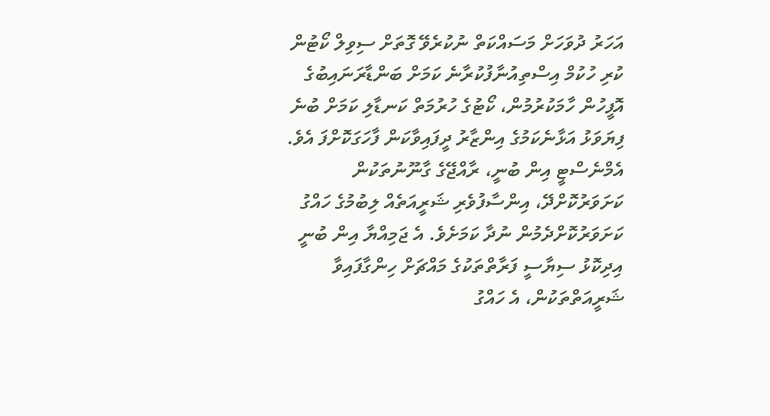އަހަރު ދުވަހަށް މަސައްކަތް ނުކުރެވޭ ގޮތަށް ސިވިލް ކޯޓުން ކުރި ހުކުމް އިސްތިއުނާފުކުރާނެ ކަމަށް ބަންޑާރަނައިބުގެ އޮފީހުން ހާމަކުރުމުން، ކޯޓުގެ ހުރުމަތް ކަނޑާލި ކަމަށް ބުނެ ފިޔަވަޅު އަޅާނެކަމުގެ އިންޒާރު ދީފައިވާކަން ފާހަގަކޮށްފަ އެވެ.
އެމްނެސްޓީ އިން ބުނީ، ރާއްޖޭގެ ގާނޫނުތަކުން ކަށަވަރުކޮށްދޭ، އިންސާފުވެރި ޝަރީއަތެއް ލިބުމުގެ ހައްގު ކަށަވަރުކޮށްދެމުން ނުދާ ކަމަށެވެ. އެ ޖަމިއްޔާ އިން ބުނީ އިދިކޮޅު ސިޔާސީ ފަރާތްތަކުގެ މައްޗަށް ހިންގާފައިވާ ޝަރީއަތްތަކުން، އެ ހައްގު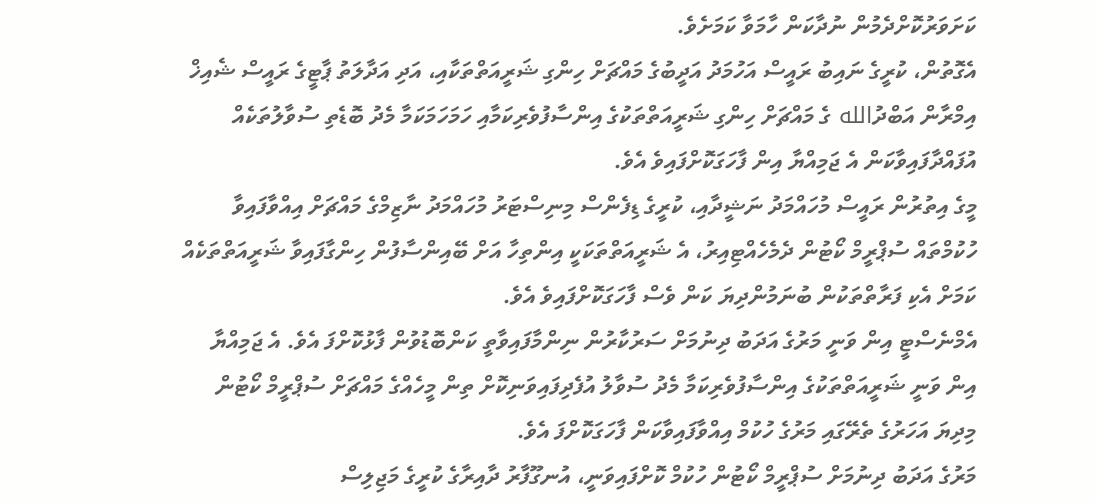ކަށަވަރުކޮށްދެމުން ނުދާކަން ހާމަވާ ކަމަށެވެ.
އެގޮތުން، ކުރީގެ ނައިބު ރައީސް އަހުމަދު އަދީބުގެ މައްޗަށް ހިންގި ޝަރީއަތްތަކާއި، އަދި އަދާލަތު ޕާޓީގެ ރައީސް ޝެއިޚް އިމްރާން އަބްދުالله ގެ މައްޗަށް ހިންގި ޝަރީއަތްތަކުގެ އިންސާފުވެރިކަމާއި ހަމަހަމަކަމާ މެދު ބޮޑެތި ސުވާލުތަކެއް އުފައްދާފައިވާކަން އެ ޖަމިއްޔާ އިން ފާހަގަކޮށްފައިވެ އެވެ.
މީގެ އިތުރުން ރައީސް މުހައްމަދު ނަޝީދާއި، ކުރީގެ ޑިފެންސް މިނިސްޓަރު މުހައްމަދު ނާޒިމްގެ މައްޗަށް އިއްވާފައިވާ ހުކުމްތައް ސުޕްރީމް ކޯޓުން ދެމެހެއްޓިއިރު، އެ ޝަރީއަތްތަކަކީ އިންތިހާ އަށް ބޭއިންސާފުން ހިންގާފައިވާ ޝަރީއަތްތަކެއް ކަމަށް އެކި ފަރާތްތަކުން ބުނަމުންދިޔަ ކަން ވެސް ފާހަގަކޮށްފައިވެ އެވެ.
އެމްނެސްޓީ އިން ވަނީ މަރުގެ އަދަބު ދިނުމަށް ސަރުކާރުން ނިންމާފައިވާތީ ކަންބޮޑުވުން ފާޅުކޮށްފަ އެވެ. އެ ޖަމިއްޔާ އިން ވަނީ ޝަރީއަތްތަކުގެ އިންސާފުވެރިކަމާ މެދު ސުވާލު އުފެދިފައިވަނިކޮށް ތިން މީހެއްގެ މައްޗަށް ސުޕްރީމް ކޯޓުން މިދިޔަ އަހަރުގެ ތެރޭގައި މަރުގެ ހުކުމް އިއްވާފައިވާކަން ފާހަގަކޮށްފަ އެވެ.
މަރުގެ އަދަބު ދިނުމަށް ސުޕްރީމް ކޯޓުން ހުކުމް ކޮށްފައިވަނީ، އުނގޫފާރު ދާއިރާގެ ކުރީގެ މަޖިލިސް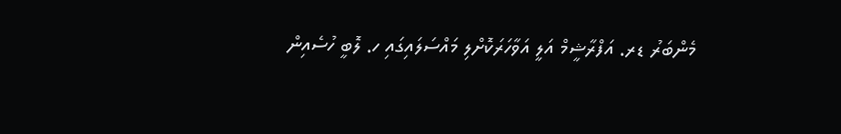މެންބަރު ޑރ. އަފްރާޝީމް އަލީ އަވާހަރަކޮށްލި މައްސަލައިގައި ހ. ލޮބީ ހުސެއިން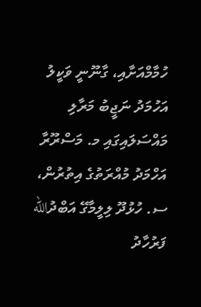ހުމާމްއަށާއި، ގާނޫނީ ވަކީލު އަހުމަދު ނަޖީބު މަރާލި މައްސަލައިގައި މ. މަސްރޫރާ އަހްމަދު މުއްރަތުގެ އިތުރުން، ސ. ހުޅުދޫ ލިލީމާގޭ އަބްދުالله ފަރުހާދު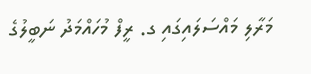މަރާލި މައްސަލައިގައި ގ. ރީފް މުހައްމަދު ނަބީލުގެ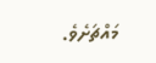މައްޗަށެވެ.